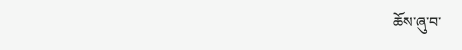ཆོས་ཞུ་བ་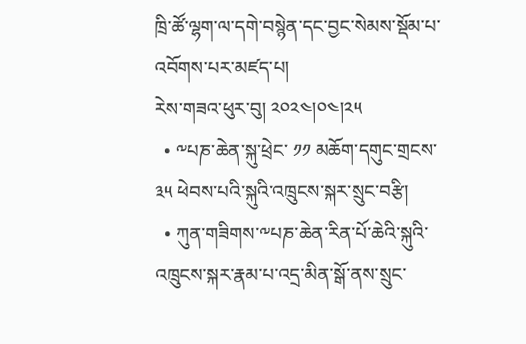ཁྲི་ཚོ་ལྷག་ལ་དགེ་བསྙེན་དང་བྱང་སེམས་སྡོམ་པ་འབོགས་པར་མཛད་པ།
རེས་གཟའ་ཕུར་བུ། ༢༠༢༤།༠༤།༢༥
  • ༸པཎ་ཆེན་སྐུ་ཕྲེང་ ༡༡ མཆོག་དགུང་གྲངས་ ༣༥ ཕེབས་པའི་སྐུའི་འཁྲུངས་སྐར་སྲུང་བརྩི།
  • ཀུན་གཟིགས་༸པཎ་ཆེན་རིན་པོ་ཆེའི་སྐུའི་འཁྲུངས་སྐར་རྣམ་པ་འདྲ་མིན་སྒོ་ནས་སྲུང་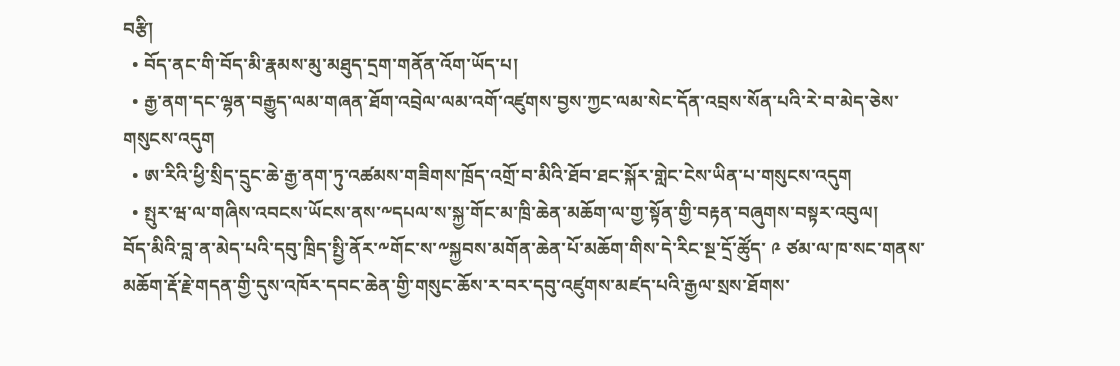བརྩི།
  • བོད་ནང་གི་བོད་མི་རྣམས་མུ་མཐུད་དྲག་གནོན་འོག་ཡོད་པ།
  • རྒྱ་ནག་དང་ལྷན་བརྒྱུད་ལམ་གཞན་ཐོག་འབྲེལ་ལམ་འགོ་འཛུགས་བྱས་ཀྱང་ལམ་སེང་དོན་འབྲས་སོན་པའི་རེ་བ་མེད་ཅེས་གསུངས་འདུག
  • ཨ་རིའི་ཕྱི་སྲིད་དྲུང་ཆེ་རྒྱ་ནག་ཏུ་འཚམས་གཟིགས་ཁྲོད་འགྲོ་བ་མིའི་ཐོབ་ཐང་སྐོར་གླེང་ངེས་ཡིན་པ་གསུངས་འདུག
  • སྤུར་ཝ་ལ་གཞིས་འབངས་ཡོངས་ནས་༸དཔལ་ས་སྐྱ་གོང་མ་ཁྲི་ཆེན་མཆོག་ལ་གྱ་སྟོན་གྱི་བརྟན་བཞུགས་བསྟར་འབུལ།
བོད་མིའི་བླ་ན་མེད་པའི་དབུ་ཁྲིད་སྤྱི་ནོར་༸གོང་ས་༸སྐྱབས་མགོན་ཆེན་པོ་མཆོག་གིས་དེ་རིང་སྔ་དྲོ་ཚོུད་ ༩ ཙམ་ལ་ཁ་སང་གནས་མཆོག་རྡོ་རྗེ་གདན་གྱི་དུས་འཁོར་དབང་ཆེན་གྱི་གསུང་ཆོས་ར་བར་དབུ་འཛུགས་མཛད་པའི་རྒྱལ་སྲས་ཐོགས་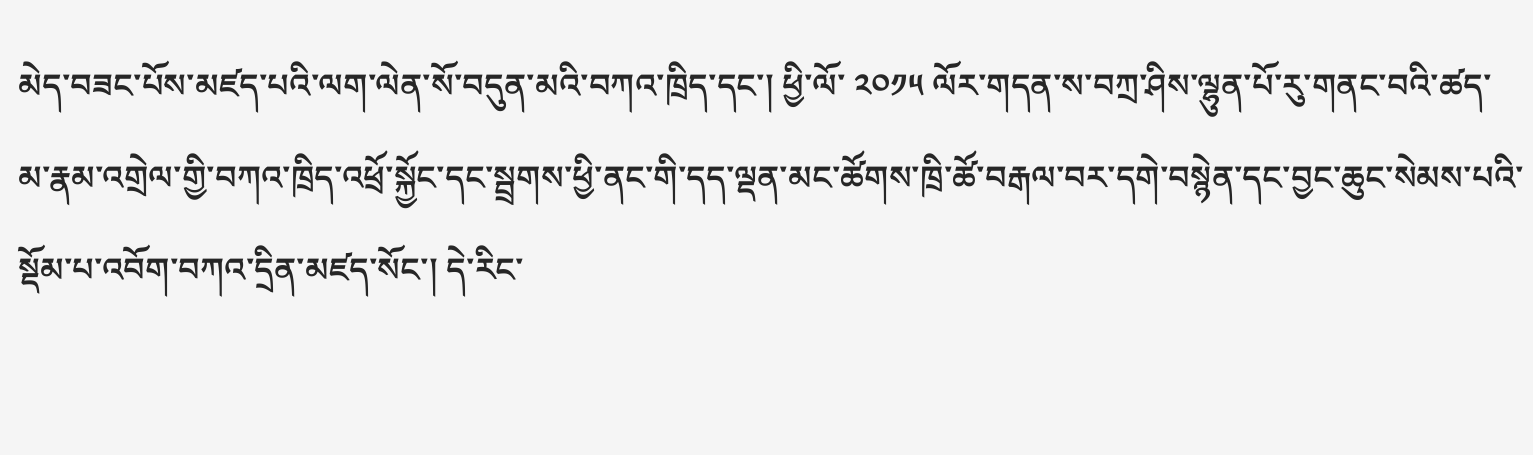མེད་བཟང་པོས་མཛད་པའི་ལག་ལེན་སོ་བདུན་མའི་བཀའ་ཁྲིད་དང་། ཕྱི་ལོ་ ༢༠༡༥ ལོར་གདན་ས་བཀྲ་ཤིས་ལྷུན་པོ་རུ་གནང་བའི་ཚད་མ་རྣམ་འགྲེལ་གྱི་བཀའ་ཁྲིད་འཕྲོ་སྐྱོང་དང་སྦྲགས་ཕྱི་ནང་གི་དད་ལྡན་མང་ཚོགས་ཁྲི་ཚོ་བརྒལ་བར་དགེ་བསྙེན་དང་བྱང་ཆུང་སེམས་པའི་སྡོམ་པ་འབོག་བཀའ་དྲིན་མཛད་སོང་། དེ་རིང་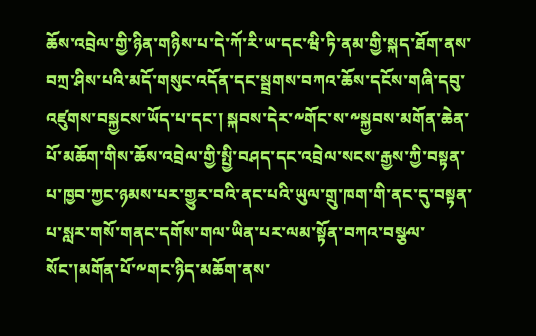ཆོས་འབྲེལ་གྱི་ཉིན་གཉིས་པ་དེ་ཀོ་རི་ཡ་དང་ཝི་ཏི་ནམ་གྱི་སྐད་ཐོག་ནས་བཀྲ་ཤིས་པའི་མདོ་གསུང་འདོན་དང་སྦྲགས་བཀའ་ཆོས་དངོས་གཞི་དབུ་འཛུགས་བསྐྱངས་ཡོད་པ་དང་། སྐབས་དེར་༸གོང་ས་༸སྐྱབས་མགོན་ཆེན་པོ་མཆོག་གིས་ཆོས་འབྲེལ་གྱི་སྤྱི་བཤད་དང་འབྲེལ་སངས་རྒྱས་ཀྱི་བསྟན་པ་ཁྱབ་ཀྱང་ཉམས་པར་གྱུར་བའི་ནང་པའི་ཡུལ་གྲུ་ཁག་གི་ནང་དུ་བསྟན་པ་སླར་གསོ་གནང་དགོས་གལ་ཡིན་པར་ལམ་སྟོན་བཀའ་བསྩལ་སོང་།མགོན་པོ་༸གང་ཉིད་མཆོག་ནས་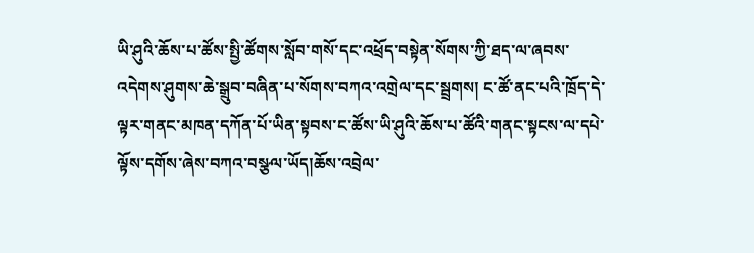ཡི་ཤུའི་ཆོས་པ་ཚོས་སྤྱི་ཚོགས་སློབ་གསོ་དང་འཕྲོད་བསྟེན་སོགས་ཀྱི་ཐད་ལ་ཞབས་འདེགས་ཤུགས་ཆེ་སྒྲུབ་བཞིན་པ་སོགས་བཀའ་འགྲེལ་དང་སྦྲགས། ང་ཚོ་ནང་པའི་ཁྲོད་དེ་ལྟར་གནང་མཁན་དཀོན་པོ་ཡིན་སྟབས་ང་ཚོས་ཡི་ཤུའི་ཆོས་པ་ཚོའི་གནང་སྟངས་ལ་དཔེ་ལྟོས་དགོས་ཞེས་བཀའ་བསྩལ་ཡོད།ཆོས་འབྲེལ་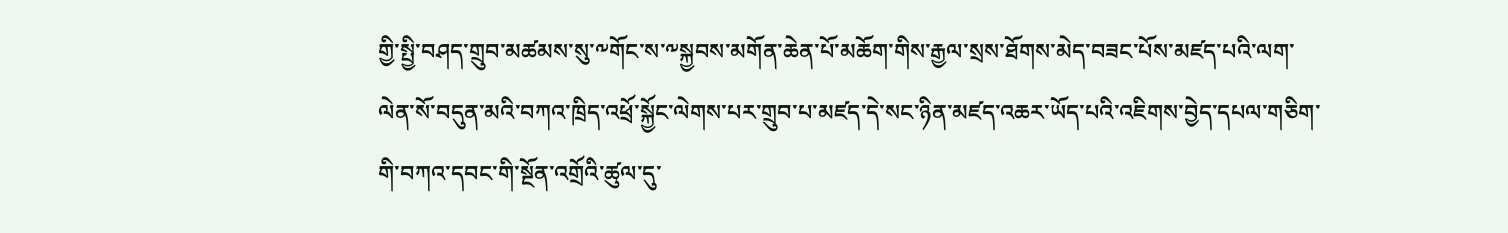གྱི་སྤྱི་བཤད་གྲུབ་མཚམས་སུ་༸གོང་ས་༸སྐྱབས་མགོན་ཆེན་པོ་མཆོག་གིས་རྒྱལ་སྲས་ཐོགས་མེད་བཟང་པོས་མཛད་པའི་ལག་ལེན་སོ་བདུན་མའི་བཀའ་ཁྲིད་འཕྲོ་སྐྱོང་ལེགས་པར་གྲུབ་པ་མཛད་དེ་སང་ཉིན་མཛད་འཆར་ཡོད་པའི་འཇིགས་བྱེད་དཔལ་གཅིག་གི་བཀའ་དབང་གི་སྔོན་འགྲོའི་ཚུལ་དུ་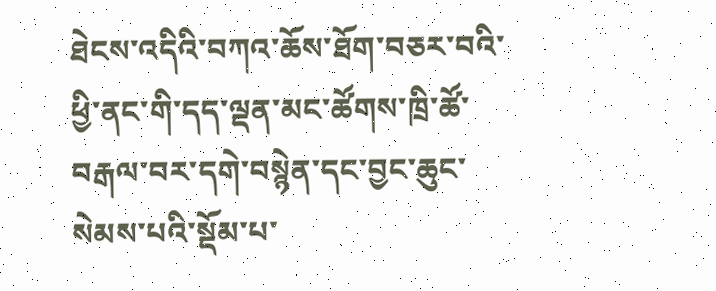ཐེངས་འདིའི་བཀའ་ཆོས་ཐོག་བཅར་བའི་ཕྱི་ནང་གི་དད་ལྡན་མང་ཚོགས་ཁྲི་ཚོ་བརྒལ་བར་དགེ་བསྙེན་དང་བྱང་ཆུང་སེམས་པའི་སྡོམ་པ་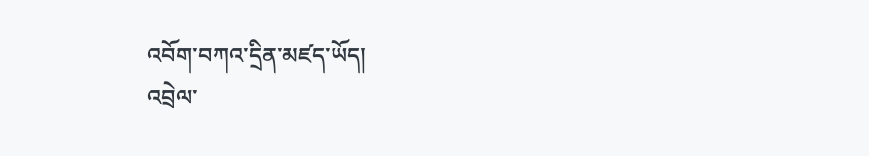འབོག་བཀའ་དྲིན་མཛད་ཡོད།
འབྲེལ་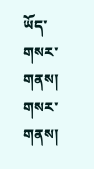ཡོད་གསར་གནས།
གསར་གནས།